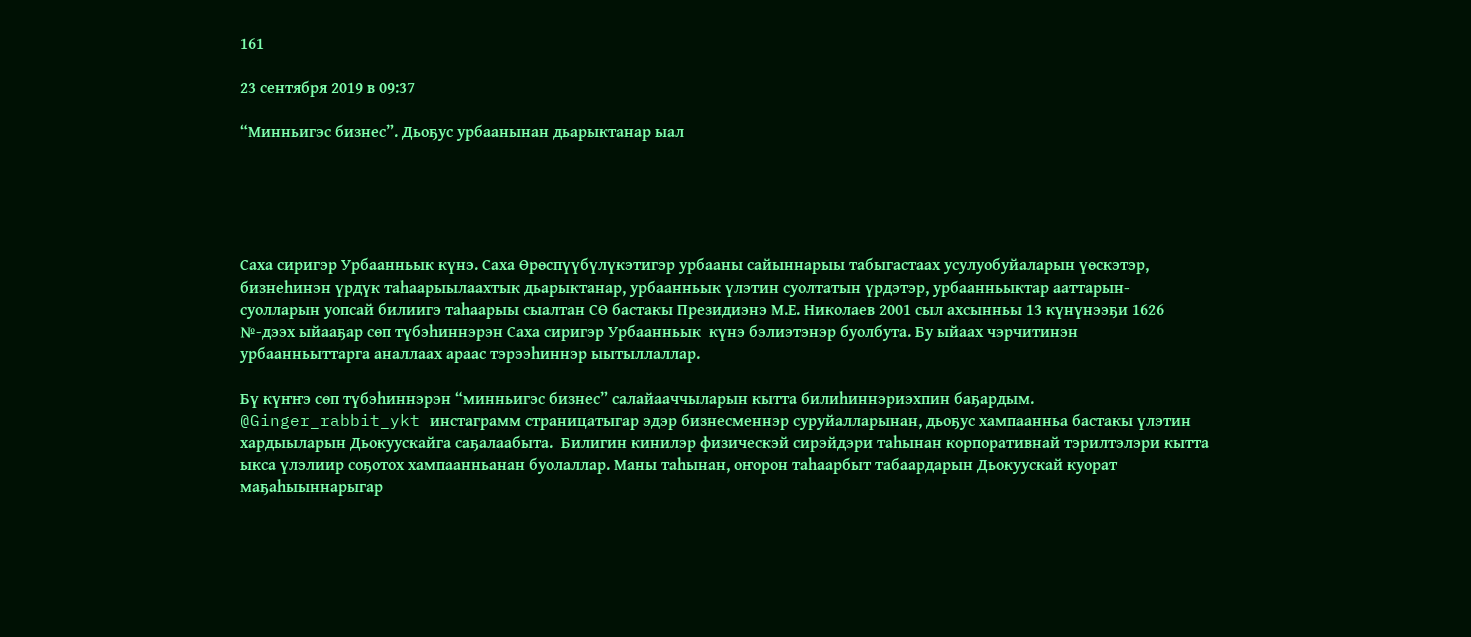161

23 сентября 2019 в 09:37

“Минньигэс бизнес”. Дьоҕус урбаанынан дьарыктанар ыал





Cаха сиригэр Урбаанньык күнэ. Саха Өрөспүүбүлүкэтигэр урбааны сайыннарыы табыгастаах усулуобуйаларын үөскэтэр, бизнеһинэн үрдүк таһаарыылаахтык дьарыктанар, урбаанньык үлэтин суолтатын үрдэтэр, урбаанньыктар ааттарын-суолларын уопсай билиигэ таһаарыы сыалтан СӨ бастакы Президиэнэ М.Е. Николаев 2001 сыл ахсынньы 13 күнүнээҕи 1626 №-дээх ыйааҕар сөп түбэһиннэрэн Саха сиригэр Урбаанньык  күнэ бэлиэтэнэр буолбута. Бу ыйаах чэрчитинэн урбаанньыттарга аналлаах араас тэрээһиннэр ыытыллаллар.

Бү күҥҥэ сөп түбэһиннэрэн “минньигэс бизнес” салайааччыларын кытта билиһиннэриэхпин баҕардым. @Ginger_rabbit_ykt инстаграмм страницатыгар эдэр бизнесменнэр суруйалларынан, дьоҕус хампаанньа бастакы үлэтин хардыыларын Дьокуускайга саҕалаабыта.  Билигин кинилэр физическэй сирэйдэри таһынан корпоративнай тэрилтэлэри кытта ыкса үлэлиир соҕотох хампаанньанан буолаллар. Маны таһынан, оҥорон таһаарбыт табаардарын Дьокуускай куорат маҕаһыыннарыгар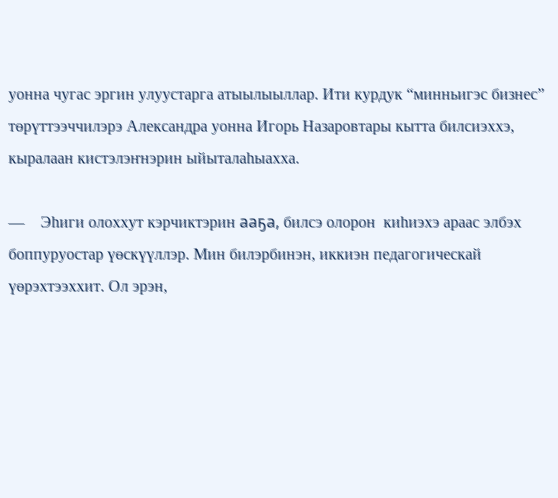уонна чугас эргин улуустарга атыылыыллар. Ити курдук “минньигэс бизнес” төрүттээччилэрэ Александра уонна Игорь Назаровтары кытта билсиэххэ, кыралаан кистэлэҥнэрин ыйыталаһыахха.

—    Эһиги олоххут кэрчиктэрин ааҕа, билсэ олорон  киһиэхэ араас элбэх боппуруостар үөскүүллэр. Мин билэрбинэн, иккиэн педагогическай үөрэхтээххит. Ол эрэн,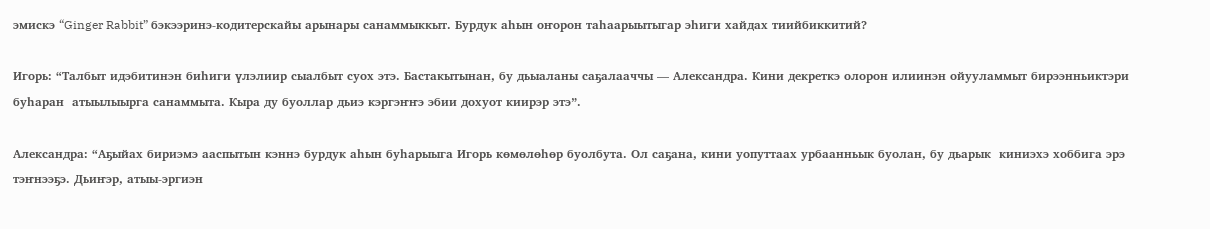эмискэ “Ginger Rabbit” бэкээринэ-кодитерскайы арынары санаммыккыт. Бурдук аһын оҥорон таһаарыытыгар эһиги хайдах тиийбиккитий?

Игорь: “Талбыт идэбитинэн биһиги үлэлиир сыалбыт суох этэ. Бастакытынан, бу дьыаланы саҕалааччы — Александра. Кини декреткэ олорон илиинэн ойууламмыт бирээнньиктэри буһаран  атыылыырга санаммыта. Кыра ду буоллар дьиэ кэргэҥҥэ эбии дохуот киирэр этэ”.

Александра: “Аҕыйах бириэмэ ааспытын кэннэ бурдук аһын буһарыыга Игорь көмөлөһөр буолбута. Ол саҕана, кини уопуттаах урбаанньык буолан, бу дьарык  киниэхэ хоббига эрэ тэҥнээҕэ. Дьиҥэр, атыы-эргиэн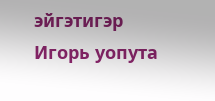эйгэтигэр Игорь уопута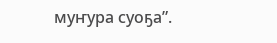муҥура суоҕа”.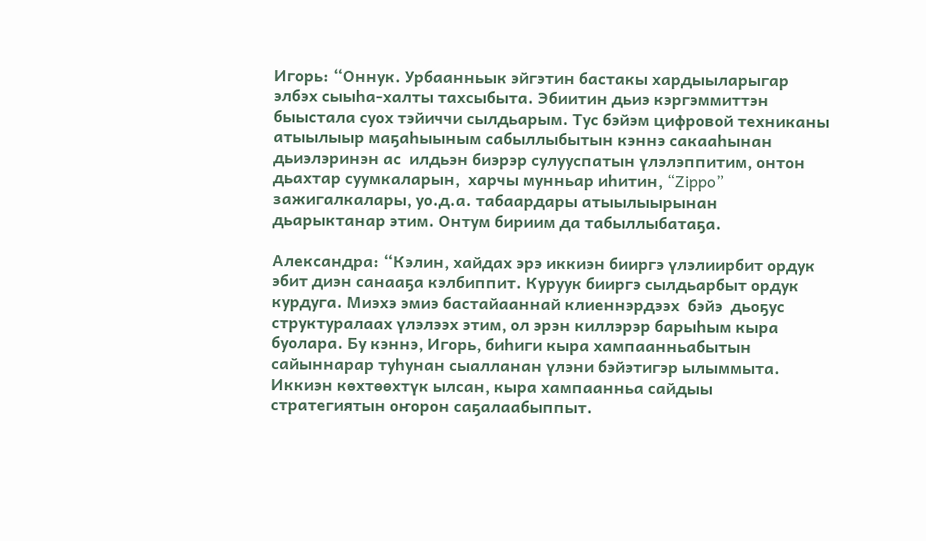Игорь: “Оннук. Урбаанньык эйгэтин бастакы хардыыларыгар элбэх сыыһа-халты тахсыбыта. Эбиитин дьиэ кэргэммиттэн быыстала суох тэйиччи сылдьарым. Тус бэйэм цифровой техниканы атыылыыр маҕаһыыным сабыллыбытын кэннэ сакааһынан дьиэлэринэн ас  илдьэн биэрэр сулууспатын үлэлэппитим, онтон дьахтар суумкаларын,  харчы мунньар иһитин, “Zippo” зажигалкалары, уо.д.а. табаардары атыылыырынан дьарыктанар этим. Онтум бириим да табыллыбатаҕа.

Александра: “Кэлин, хайдах эрэ иккиэн бииргэ үлэлиирбит ордук эбит диэн санааҕа кэлбиппит. Куруук бииргэ сылдьарбыт ордук курдуга. Миэхэ эмиэ бастайааннай клиеннэрдээх  бэйэ  дьоҕус структуралаах үлэлээх этим, ол эрэн киллэрэр барыһым кыра буолара. Бу кэннэ, Игорь, биһиги кыра хампаанньабытын сайыннарар туһунан сыалланан үлэни бэйэтигэр ылыммыта. Иккиэн көхтөөхтүк ылсан, кыра хампаанньа сайдыы стратегиятын оҥорон саҕалаабыппыт.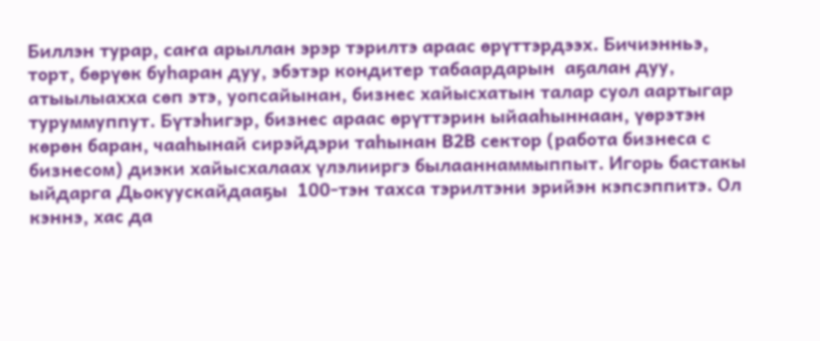Биллэн турар, саҥа арыллан эрэр тэрилтэ араас өрүттэрдээх. Бичиэнньэ, торт, бөрүөк буһаран дуу, эбэтэр кондитер табаардарын  аҕалан дуу, атыылыахха сөп этэ, уопсайынан, бизнес хайысхатын талар суол аартыгар  туруммуппут. Бүтэһигэр, бизнес араас өрүттэрин ыйааһыннаан, үөрэтэн көрөн баран, чааһынай сирэйдэри таһынан B2B сектор (работа бизнеса с бизнесом) диэки хайысхалаах үлэлииргэ былааннаммыппыт. Игорь бастакы ыйдарга Дьокуускайдааҕы  100-тэн тахса тэрилтэни эрийэн кэпсэппитэ. Ол кэннэ, хас да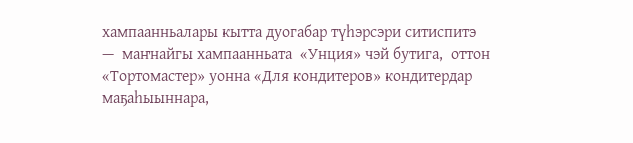хампаанньалары кытта дуогабар түһэрсэри ситиспитэ —  маҥнайгы хампаанньата  «Унция» чэй бутига,  оттон «Тортомастер» уонна «Для кондитеров» кондитердар маҕаһыыннара,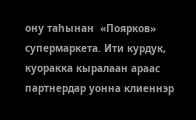ону таһынан  «Поярков» супермаркета. Ити курдук, куоракка кыралаан араас партнердар уонна клиеннэр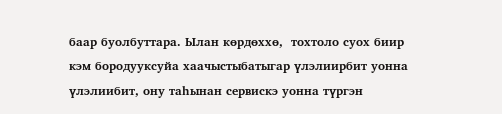баар буолбуттара. Ылан көрдөххө,  тохтоло суох биир кэм бородууксуйа хаачыстыбатыгар үлэлиирбит уонна үлэлиибит, ону таһынан сервискэ уонна түргэн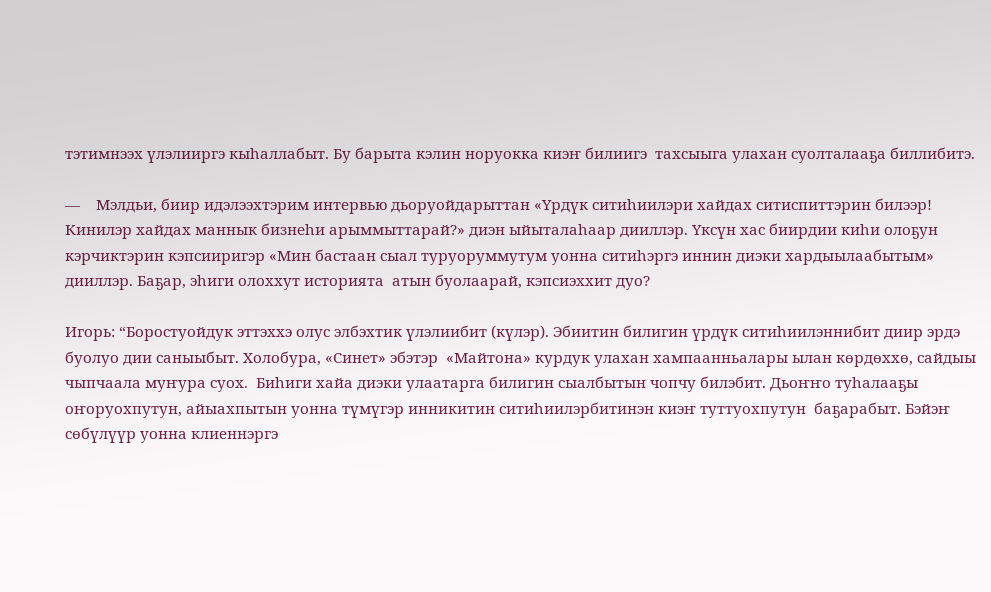тэтимнээх үлэлииргэ кыһаллабыт. Бу барыта кэлин норуокка киэҥ билиигэ  тахсыыга улахан суолталааҕа биллибитэ.

—    Мэлдьи, биир идэлээхтэрим интервью дьоруойдарыттан «Үрдүк ситиһиилэри хайдах ситиспиттэрин билээр! Кинилэр хайдах маннык бизнеһи арыммыттарай?» диэн ыйыталаһаар дииллэр. Үксүн хас биирдии киһи олоҕун кэрчиктэрин кэпсииригэр «Мин бастаан сыал туруоруммутум уонна ситиһэргэ иннин диэки хардыылаабытым» дииллэр. Баҕар, эһиги олоххут историята  атын буолаарай, кэпсиэххит дуо?

Игорь: “Боростуойдук эттэххэ олус элбэхтик үлэлиибит (күлэр). Эбиитин билигин үрдүк ситиһиилэннибит диир эрдэ буолуо дии саныыбыт. Холобура, «Синет» эбэтэр  «Майтона» курдук улахан хампаанньалары ылан көрдөххө, сайдыы чыпчаала муҥура суох.  Биһиги хайа диэки улаатарга билигин сыалбытын чопчу билэбит. Дьоҥҥо туһалааҕы оҥоруохпутун, айыахпытын уонна түмүгэр инникитин ситиһиилэрбитинэн киэҥ туттуохпутун  баҕарабыт. Бэйэҥ сөбүлүүр уонна клиеннэргэ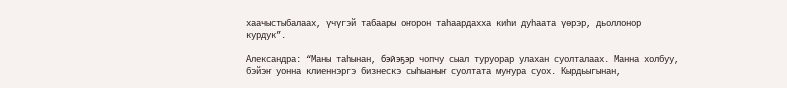хаачыстыбалаах, үчүгэй табаары оҥорон таһаардахха киһи дуһаата үөрэр, дьоллонор курдук”.

Александра: “Маны таһынан, бэйэҕэр чопчу сыал туруорар улахан суолталаах. Манна холбуу, бэйэҥ уонна клиеннэргэ бизнескэ сыһыаныҥ суолтата муҥура суох. Кырдьыгынан,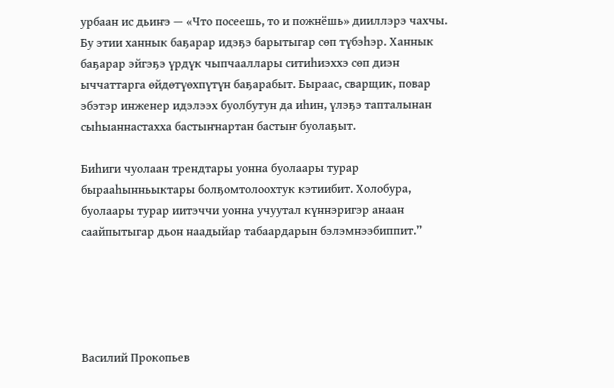урбаан ис дьиҥэ — «Что посеешь, то и пожнёшь» дииллэрэ чахчы. Бу этии ханнык баҕарар идэҕэ барытыгар сөп түбэһэр. Ханнык баҕарар эйгэҕэ үрдүк чыпчааллары ситиһиэххэ сөп диэн ыччаттарга өйдөтүөхпүтүн баҕарабыт. Быраас, сварщик, повар эбэтэр инженер идэлээх буолбутун да иһин, үлэҕэ тапталынан сыһыаннастахха бастыҥнартан бастыҥ буолаҕыт.

Биһиги чуолаан трендтары уонна буолаары турар бырааһынньыктары болҕомтолоохтук кэтиибит. Холобура, буолаары турар иитэччи уонна учуутал күннэригэр анаан саайпытыгар дьон наадыйар табаардарын бэлэмнээбиппит.”





Василий Прокопьев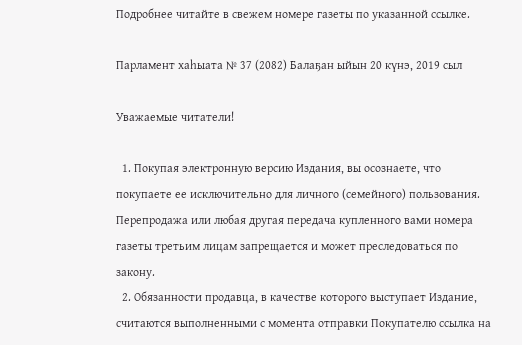Подробнее читайте в свежем номере газеты по указанной ссылке.

Парламент хаhыата № 37 (2082) Балаҕан ыйын 20 күнэ, 2019 сыл

Уважаемые читатели!

  1. Покупая электронную версию Издания, вы осознаете, что покупаете ее исключительно для личного (семейного) пользования. Перепродажа или любая другая передача купленного вами номера газеты третьим лицам запрещается и может преследоваться по закону.
  2. Обязанности продавца, в качестве которого выступает Издание, считаются выполненными с момента отправки Покупателю ссылка на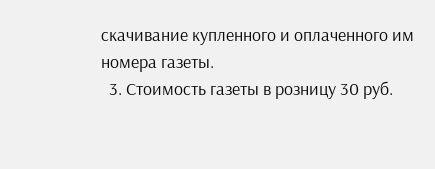скачивание купленного и оплаченного им номера газеты.
  3. Стоимость газеты в розницу 30 руб.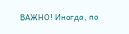ВАЖНО! Иногда, по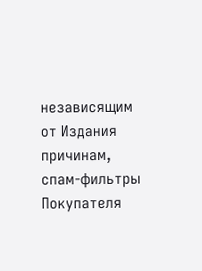независящим от Издания причинам, спам-фильтры Покупателя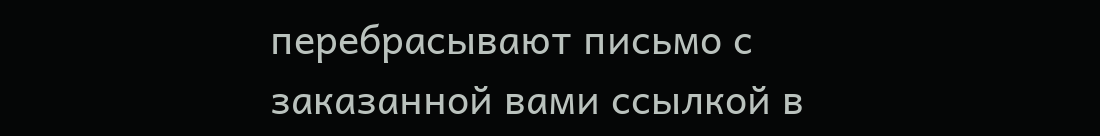перебрасывают письмо с заказанной вами ссылкой в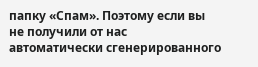папку «Спам». Поэтому если вы не получили от нас автоматически сгенерированного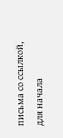письма со ссылкой, для начала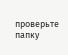проверьте папку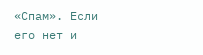«Спам». Если его нет и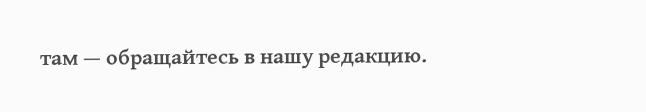там — обращайтесь в нашу редакцию.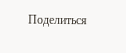Поделиться